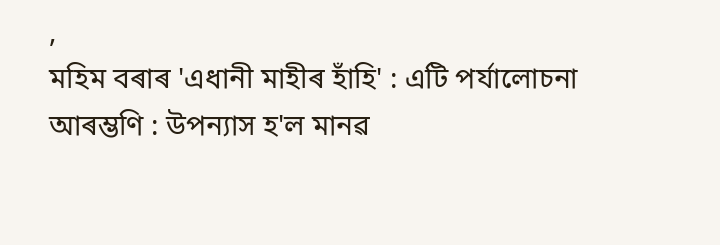,
মহিম বৰাৰ 'এধানী মাহীৰ হাঁহি' : এটি পৰ্যালোচনা
আৰম্ভণি : উপন্যাস হ'ল মানৱ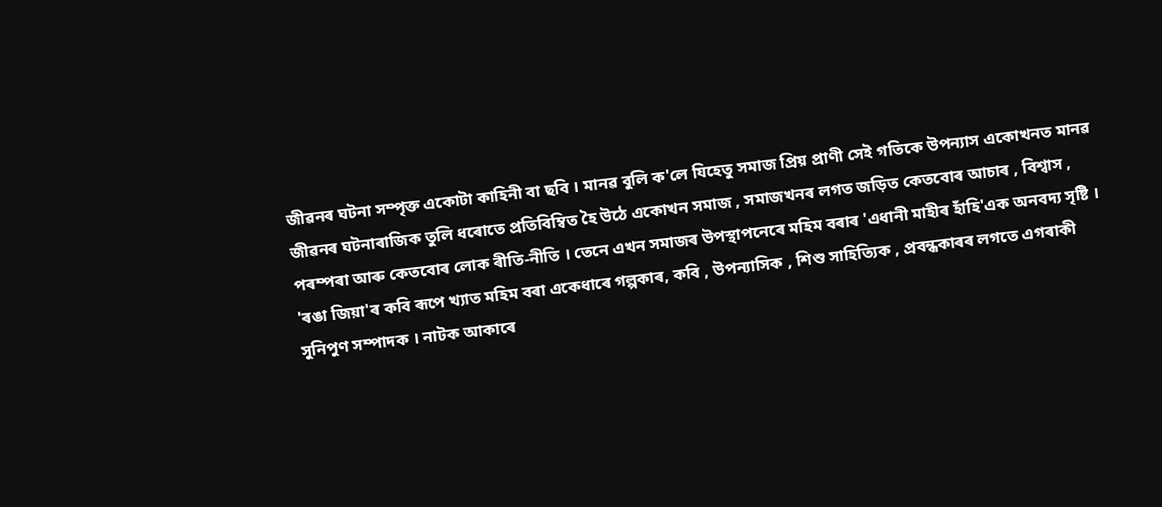জীৱনৰ ঘটনা সম্পৃক্ত একোটা কাহিনী বা ছবি । মানৱ বুলি ক'লে যিহেতু সমাজ প্ৰিয় প্ৰাণী সেই গতিকে উপন্যাস একোখনত মানৱ জীৱনৰ ঘটনাৰাজিক তুলি ধৰোতে প্ৰতিবিম্বিত হৈ উঠে একোখন সমাজ , সমাজখনৰ লগত জড়িত কেতবোৰ আচাৰ , বিশ্বাস , পৰম্পৰা আৰু কেতবোৰ লোক ৰীতি-নীতি । তেনে এখন সমাজৰ উপস্থাপনেৰে মহিম বৰাৰ 'এধানী মাহীৰ হাঁহি'এক অনবদ্য সৃষ্টি ।
'ৰঙা জিয়া'ৰ কবি ৰূপে খ্যাত মহিম বৰা একেধাৰে গল্পকাৰ, কবি , উপন্যাসিক , শিশু সাহিত্যিক , প্ৰবন্ধকাৰৰ লগতে এগৰাকী সুনিপুণ সম্পাদক । নাটক আকাৰে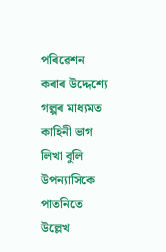পৰিৱেশন কৰাৰ উদ্দেশ্যে গল্পৰ মাধ্যমত কাহিনী ভাগ লিখা বুলি উপন্যাসিকে পাতনিতে উল্লেখ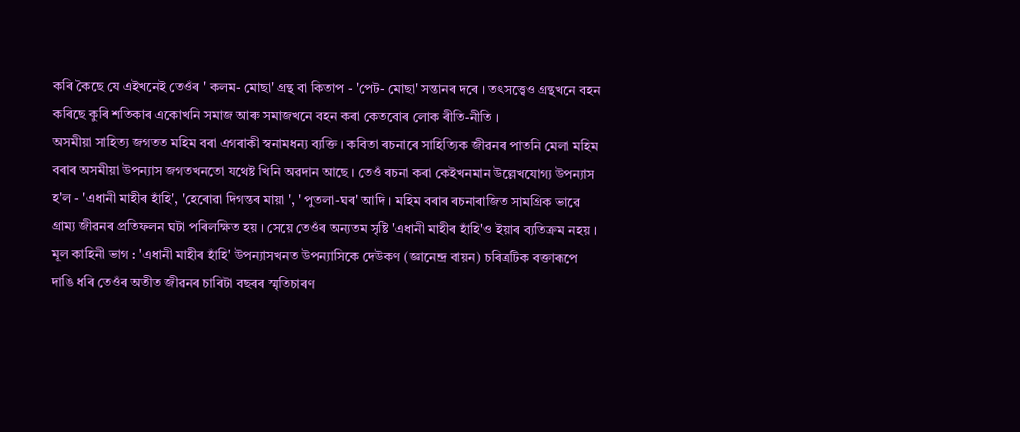কৰি কৈছে যে এইখনেই তেওঁৰ ' কলম- মোছা' গ্ৰন্থ বা কিতাপ - 'পেট- মোছা' সন্তানৰ দৰে । তৎসত্ত্বেও গ্ৰন্থখনে বহন কৰিছে কুৰি শতিকাৰ একোখনি সমাজ আৰু সমাজখনে বহন কৰা কেতবোৰ লোক ৰীতি-নীতি ।
অসমীয়া সাহিত্য জগতত মহিম বৰা এগৰাকী স্বনামধন্য ব্যক্তি । কবিতা ৰচনাৰে সাহিত্যিক জীৱনৰ পাতনি মেলা মহিম বৰাৰ অসমীয়া উপন্যাস জগতখনতো যথেষ্ট খিনি অৱদান আছে । তেওঁ ৰচনা কৰা কেইখনমান উল্লেখযোগ্য উপন্যাস হ'ল - 'এধানী মাহীৰ হাঁহি', 'হেৰোৱা দিগন্তৰ মায়া ', ' পুতলা-ঘৰ' আদি । মহিম বৰাৰ ৰচনাৰাজিত সামগ্ৰিক ভাৱে গ্ৰাম্য জীৱনৰ প্ৰতিফলন ঘটা পৰিলক্ষিত হয় । সেয়ে তেওঁৰ অন্যতম সৃষ্টি 'এধানী মাহীৰ হাঁহি'ও ইয়াৰ ব্যতিক্ৰম নহয় ।
মূল কাহিনী ভাগ : 'এধানী মাহীৰ হাঁহি' উপন্যাসখনত উপন্যাসিকে দেউকণ (জ্ঞানেন্দ্ৰ বায়ন) চৰিত্ৰটিক বক্তাৰূপে দাঙি ধৰি তেওঁৰ অতীত জীৱনৰ চাৰিটা বছৰৰ স্মৃতিচাৰণ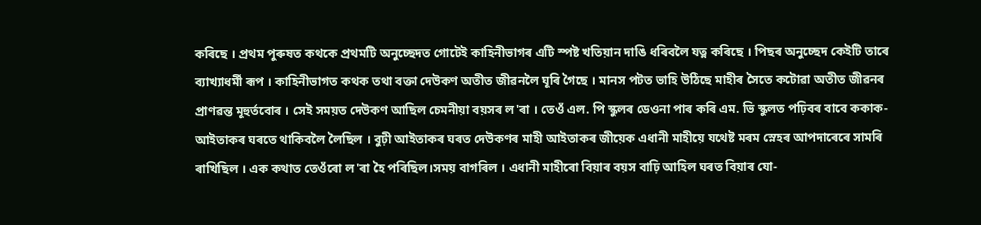কৰিছে । প্ৰথম পুৰুষত কথকে প্ৰথমটি অনুচ্ছেদত গোটেই কাহিনীভাগৰ এটি স্পষ্ট খতিয়ান দাঙি ধৰিবলৈ যত্ন কৰিছে । পিছৰ অনুচ্ছেদ কেইটি তাৰে ব্যাখ্যাধৰ্মী ৰূপ । কাহিনীভাগত কথক তথা বক্তা দেউকণ অতীত জীৱনলৈ ঘূৰি গৈছে । মানস পটত ভাহি উঠিছে মাহীৰ সৈতে কটোৱা অতীত জীৱনৰ প্ৰাণৱন্ত মূহুৰ্তবোৰ । সেই সময়ত দেউকণ আছিল চেমনীয়া বয়সৰ ল'ৰা । তেওঁ এল. পি স্কুলৰ ডেওনা পাৰ কৰি এম. ভি স্কুলত পঢ়িবৰ বাবে ককাক- আইতাকৰ ঘৰতে থাকিবলৈ লৈছিল । বুঢ়ী আইতাকৰ ঘৰত দেউকণৰ মাহী আইতাকৰ জীয়েক এধানী মাহীয়ে যথেষ্ট মৰম স্নেহৰ আপদাৰেৰে সামৰি ৰাখিছিল । এক কথাত তেওঁৰো ল'ৰা হৈ পৰিছিল।সময় বাগৰিল । এধানী মাহীৰো বিয়াৰ বয়স বাঢ়ি আহিল ঘৰত বিয়াৰ যো-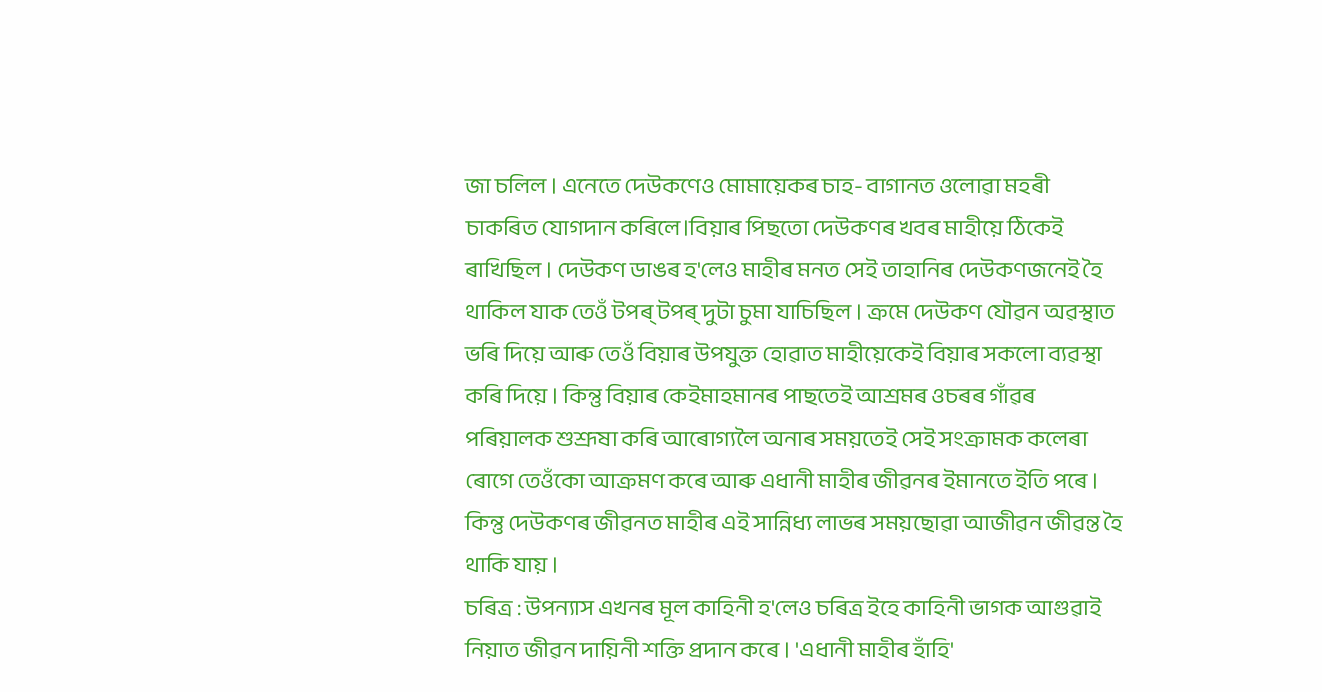জা চলিল । এনেতে দেউকণেও মোমায়েকৰ চাহ- বাগানত ওলোৱা মহৰী চাকৰিত যোগদান কৰিলে।বিয়াৰ পিছতো দেউকণৰ খবৰ মাহীয়ে ঠিকেই ৰাখিছিল । দেউকণ ডাঙৰ হ'লেও মাহীৰ মনত সেই তাহানিৰ দেউকণজনেই হৈ থাকিল যাক তেওঁ টপৰ্ টপৰ্ দুটা চুমা যাচিছিল । ক্ৰমে দেউকণ যৌৱন অৱস্থাত ভৰি দিয়ে আৰু তেওঁ বিয়াৰ উপযুক্ত হোৱাত মাহীয়েকেই বিয়াৰ সকলো ব্যৱস্থা কৰি দিয়ে । কিন্তু বিয়াৰ কেইমাহমানৰ পাছতেই আশ্ৰমৰ ওচৰৰ গাঁৱৰ পৰিয়ালক শুশ্ৰূষা কৰি আৰোগ্যলৈ অনাৰ সময়তেই সেই সংক্ৰামক কলেৰা ৰোগে তেওঁকো আক্ৰমণ কৰে আৰু এধানী মাহীৰ জীৱনৰ ইমানতে ইতি পৰে । কিন্তু দেউকণৰ জীৱনত মাহীৰ এই সান্নিধ্য লাভৰ সময়ছোৱা আজীৱন জীৱন্ত হৈ থাকি যায় ।
চৰিত্ৰ : উপন্যাস এখনৰ মূল কাহিনী হ'লেও চৰিত্ৰ ইহে কাহিনী ভাগক আগুৱাই নিয়াত জীৱন দায়িনী শক্তি প্ৰদান কৰে । 'এধানী মাহীৰ হাঁহি'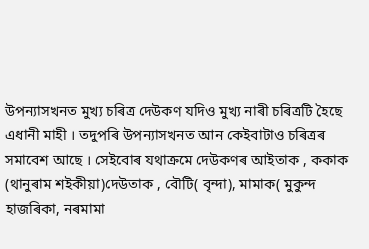উপন্যাসখনত মুখ্য চৰিত্ৰ দেউকণ যদিও মুখ্য নাৰী চৰিত্ৰটি হৈছে এধানী মাহী । তদুপৰি উপন্যাসখনত আন কেইবাটাও চৰিত্ৰৰ সমাবেশ আছে । সেইবোৰ যথাক্ৰমে দেউকণৰ আইতাক , ককাক (থানুৰাম শইকীয়া)দেউতাক , বৌটি( বৃন্দা), মামাক( মুকুন্দ হাজৰিকা, নৰমামা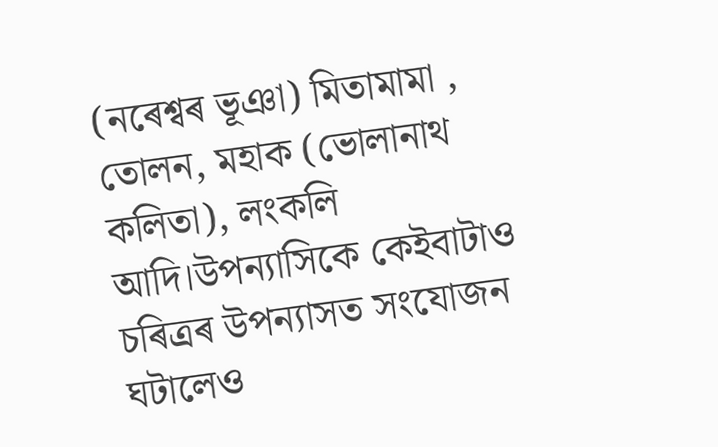(নৰেশ্বৰ ভূঞা) মিতামামা , তোলন, মহাক (ভোলানাথ কলিতা), লংকলি আদি।উপন্যাসিকে কেইবাটাও চৰিত্ৰৰ উপন্যাসত সংযোজন ঘটালেও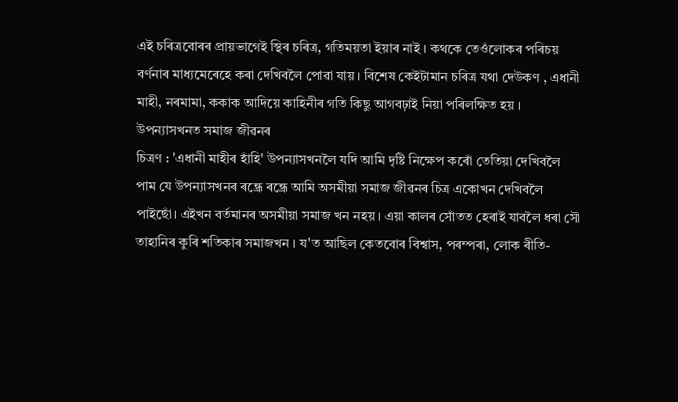এই চৰিত্ৰবোৰৰ প্ৰায়ভাগেই স্থিৰ চৰিত্ৰ, গতিময়তা ইয়াৰ নাই । কথকে তেওঁলোকৰ পৰিচয় বৰ্ণনাৰ মাধ্যমেৰেহে কৰা দেখিবলৈ পোৱা যায় । বিশেষ কেইটামান চৰিত্ৰ যথা দেউকণ , এধানী মাহী, নৰমামা, ককাক আদিয়ে কাহিনীৰ গতি কিছু আগবঢ়াই নিয়া পৰিলক্ষিত হয় ।
উপন্যাসখনত সমাজ জীৱনৰ
চিত্ৰণ : 'এধানী মাহীৰ হাঁহি' উপন্যাসখনলৈ যদি আমি দৃষ্টি নিক্ষেপ কৰোঁ তেতিয়া দেখিবলৈ পাম যে উপন্যাসখনৰ ৰন্ধ্ৰে ৰন্ধ্ৰে আমি অসমীয়া সমাজ জীৱনৰ চিত্ৰ একোখন দেখিবলৈ পাইছোঁ। এইখন বৰ্তমানৰ অসমীয়া সমাজ খন নহয় । এয়া কালৰ সোঁতত হেৰাই যাবলৈ ধৰা সৌ তাহানিৰ কুৰি শতিকাৰ সমাজখন । য'ত আছিল কেতবোৰ বিশ্বাস, পৰম্পৰা, লোক ৰীতি-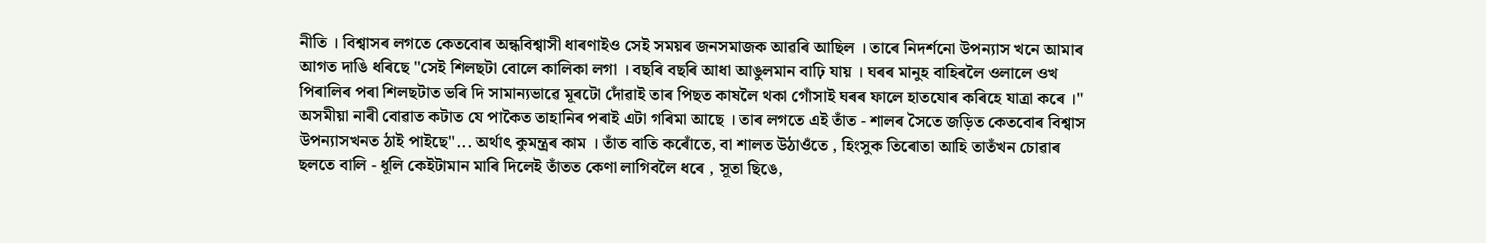নীতি । বিশ্বাসৰ লগতে কেতবোৰ অন্ধবিশ্বাসী ধাৰণাইও সেই সময়ৰ জনসমাজক আৱৰি আছিল । তাৰে নিদৰ্শনো উপন্যাস খনে আমাৰ আগত দাঙি ধৰিছে "সেই শিলছটা বোলে কালিকা লগা । বছৰি বছৰি আধা আঙুলমান বাঢ়ি যায় । ঘৰৰ মানুহ বাহিৰলৈ ওলালে ওখ পিৰালিৰ পৰা শিলছটাত ভৰি দি সামান্যভাৱে মূৰটো দোঁৱাই তাৰ পিছত কাষলৈ থকা গোঁসাই ঘৰৰ ফালে হাতযোৰ কৰিহে যাত্ৰা কৰে ।"
অসমীয়া নাৰী বোৱাত কটাত যে পাকৈত তাহানিৰ পৰাই এটা গৰিমা আছে । তাৰ লগতে এই তাঁত - শালৰ সৈতে জড়িত কেতবোৰ বিশ্বাস উপন্যাসখনত ঠাই পাইছে"... অৰ্থাৎ কুমন্ত্ৰৰ কাম । তাঁত বাতি কৰোঁতে, বা শালত উঠাওঁতে , হিংসুক তিৰোতা আহি তাতঁখন চোৱাৰ ছলতে বালি - ধূলি কেইটামান মাৰি দিলেই তাঁতত কেণা লাগিবলৈ ধৰে , সূতা ছিঙে,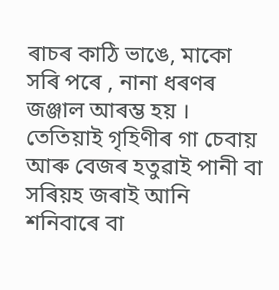ৰাচৰ কাঠি ভাঙে, মাকো সৰি পৰে , নানা ধৰণৰ জঞ্জাল আৰম্ভ হয় । তেতিয়াই গৃহিণীৰ গা চেবায় আৰু বেজৰ হতুৱাই পানী বা সৰিয়হ জৰাই আনি শনিবাৰে বা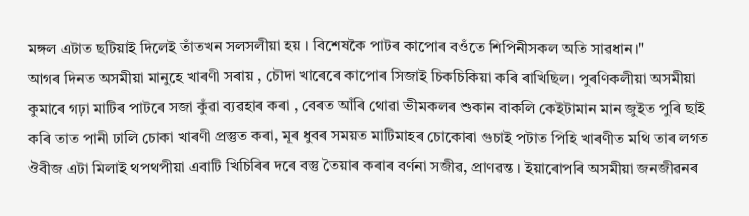মঙ্গল এটাত ছটিয়াই দিলেই তাঁতখন সলসলীয়া হয় । বিশেষকৈ পাটৰ কাপোৰ বওঁতে শিপিনীসকল অতি সাৱধান।"
আগৰ দিনত অসমীয়া মানুহে খাৰণী সৰায় , চৌদা খাৰেৰে কাপোৰ সিজাই চিকচিকিয়া কৰি ৰাখিছিল। পুৰণিকলীয়া অসমীয়া কুমাৰে গঢ়া মাটিৰ পাটৰে সজা কুঁৱা ব্যৱহাৰ কৰা , বেৰত আঁৰি থোৱা ভীমকলৰ শুকান বাকলি কেইটামান মান জুইত পুৰি ছাই কৰি তাত পানী ঢালি চোকা খাৰণী প্ৰস্তুত কৰা, মূৰ ধুবৰ সময়ত মাটিমাহৰ চোকোৰা গুচাই পটাত পিহি খাৰণীত মথি তাৰ লগত ঔবীজ এটা মিলাই থপথপীয়া এবাটি খিচিৰিৰ দৰে বস্তু তৈয়াৰ কৰাৰ বৰ্ণনা সজীৱ, প্ৰাণৱন্ত । ইয়াৰোপৰি অসমীয়া জনজীৱনৰ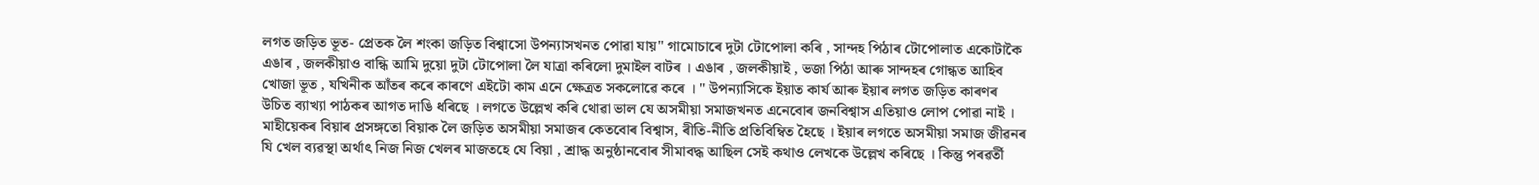লগত জড়িত ভূত- প্ৰেতক লৈ শংকা জড়িত বিশ্বাসো উপন্যাসখনত পোৱা যায়" গামোচাৰে দুটা টোপোলা কৰি , সান্দহ পিঠাৰ টোপোলাত একোটাকৈ এঙাৰ , জলকীয়াও বান্ধি আমি দুয়ো দুটা টোপোলা লৈ যাত্ৰা কৰিলো দুমাইল বাটৰ । এঙাৰ , জলকীয়াই , ভজা পিঠা আৰু সান্দহৰ গোন্ধত আহিব খোজা ভূত , যখিনীক আঁতৰ কৰে কাৰণে এইটো কাম এনে ক্ষেত্ৰত সকলোৱে কৰে । " উপন্যাসিকে ইয়াত কাৰ্য আৰু ইয়াৰ লগত জড়িত কাৰণৰ উচিত ব্যাখ্যা পাঠকৰ আগত দাঙি ধৰিছে । লগতে উল্লেখ কৰি থোৱা ভাল যে অসমীয়া সমাজখনত এনেবোৰ জনবিশ্বাস এতিয়াও লোপ পোৱা নাই ।
মাহীয়েকৰ বিয়াৰ প্ৰসঙ্গতো বিয়াক লৈ জড়িত অসমীয়া সমাজৰ কেতবোৰ বিশ্বাস, ৰীতি-নীতি প্ৰতিবিম্বিত হৈছে । ইয়াৰ লগতে অসমীয়া সমাজ জীৱনৰ যি খেল ব্যৱস্থা অৰ্থাৎ নিজ নিজ খেলৰ মাজতহে যে বিয়া , শ্ৰাদ্ধ অনুষ্ঠানবোৰ সীমাবদ্ধ আছিল সেই কথাও লেখকে উল্লেখ কৰিছে । কিন্তু পৰৱৰ্তী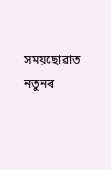সময়ছোৱাত নতুনৰ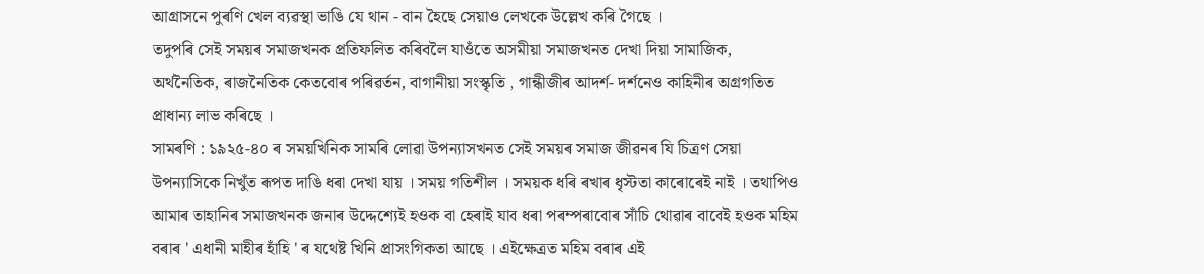আগ্ৰাসনে পুৰণি খেল ব্যৱস্থা ভাঙি যে থান - বান হৈছে সেয়াও লেখকে উল্লেখ কৰি গৈছে ।
তদুপৰি সেই সময়ৰ সমাজখনক প্ৰতিফলিত কৰিবলৈ যাওঁতে অসমীয়া সমাজখনত দেখা দিয়া সামাজিক, অৰ্থনৈতিক, ৰাজনৈতিক কেতবোৰ পৰিৱৰ্তন, বাগানীয়া সংস্কৃতি , গান্ধীজীৰ আদৰ্শ- দৰ্শনেও কাহিনীৰ অগ্ৰগতিত প্ৰাধান্য লাভ কৰিছে ।
সামৰণি : ১৯২৫-৪০ ৰ সময়খিনিক সামৰি লোৱা উপন্যাসখনত সেই সময়ৰ সমাজ জীৱনৰ যি চিত্ৰণ সেয়া উপন্যাসিকে নিখুঁত ৰূপত দাঙি ধৰা দেখা যায় । সময় গতিশীল । সময়ক ধৰি ৰখাৰ ধৃস্টতা কাৰোৰেই নাই । তথাপিও আমাৰ তাহানিৰ সমাজখনক জনাৰ উদ্দেশ্যেই হওক বা হেৰাই যাব ধৰা পৰম্পৰাবোৰ সাঁচি থোৱাৰ বাবেই হওক মহিম বৰাৰ ' এধানী মাহীৰ হাঁহি ' ৰ যথেষ্ট খিনি প্ৰাসংগিকতা আছে । এইক্ষেত্ৰত মহিম বৰাৰ এই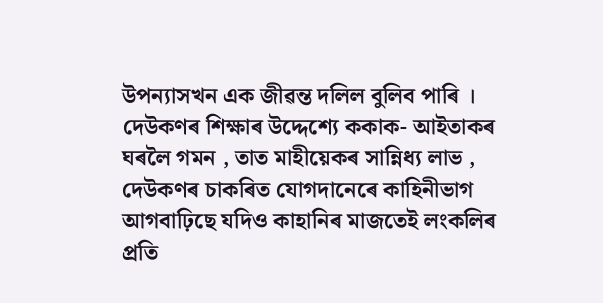উপন্যাসখন এক জীৱন্ত দলিল বুলিব পাৰি ।
দেউকণৰ শিক্ষাৰ উদ্দেশ্যে ককাক- আইতাকৰ ঘৰলৈ গমন , তাত মাহীয়েকৰ সান্নিধ্য লাভ , দেউকণৰ চাকৰিত যোগদানেৰে কাহিনীভাগ আগবাঢ়িছে যদিও কাহানিৰ মাজতেই লংকলিৰ প্ৰতি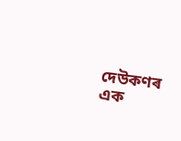দেউকণৰ এক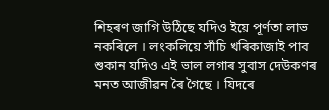শিহৰণ জাগি উঠিছে যদিও ইয়ে পূৰ্ণতা লাভ নকৰিলে । লংকলিয়ে সাঁচি খৰিকাজাই পাব শুকান যদিও এই ভাল লগাৰ সুবাস দেউকণৰ মনত আজীৱন ৰৈ গৈছে । যিদৰে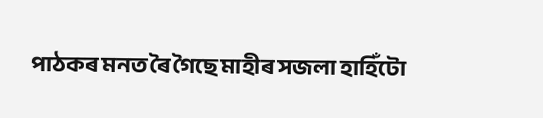পাঠকৰ মনত ৰৈ গৈছে মাহীৰ সজলা হাহিঁটো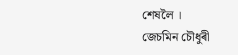শেষলৈ ।
জেচমিন চৌধুৰী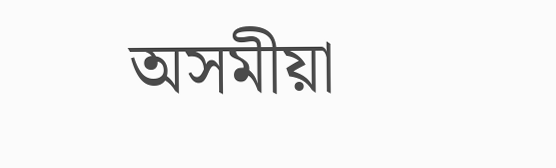অসমীয়া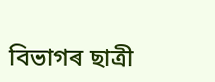বিভাগৰ ছাত্ৰী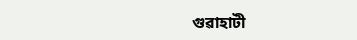গুৱাহাটী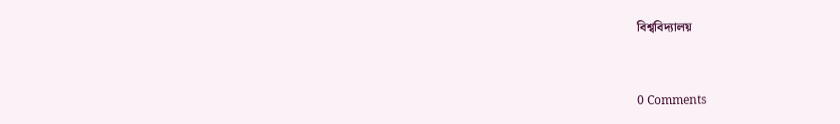বিশ্ববিদ্যালয়


0 Comments